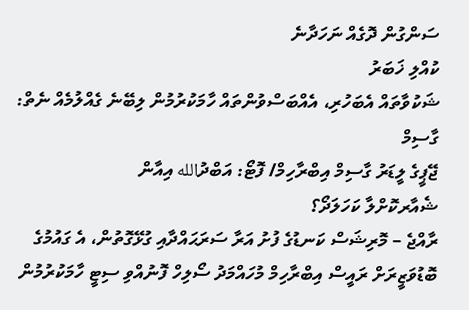ސަންގުން ދޮގެއް ނަހަދާނެ
ކުއްލި ޚަބަރު
ޝަކުވާތައް އެބަހުރި، އެއްބަސްވުންތައް ހާމަކުރުމުން ލިބޭނެ ގެއްލުމެއް ނެތް: ގާސިމް
ޖޭޕީގެ ލީޑަރު ގާސިމް އިބްރާހިމް/ ފޮޓޯ: އަބްދުالله އިއާން
ޝެއާރކޮށްލާ ކަހަލަދޯ؟
ރާއްޖެ – މޮރިޝަސް ކަނޑުގެ ފުށު އަރާ ސަރަޙައްދާއި ގުޅޭގޮތުން، އެ ގައުމުގެ ބޮޑުވަޒީރަށް ރައީސް އިބްރާހިމް މުހައްމަދު ސޯލިހް ފޮނުއްވި ސިޓީ ހާމަކުރުމުން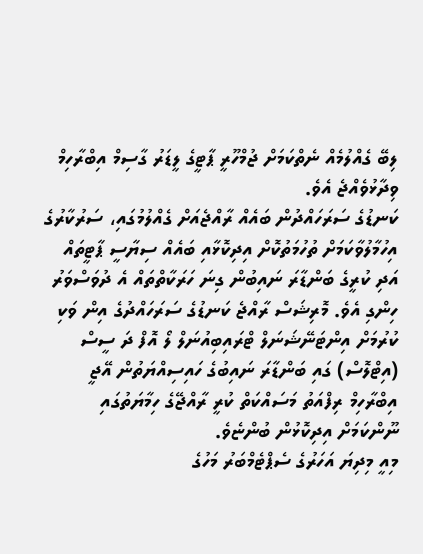ލިބޭ ގެއްލުމެއް ނެތްކަމަށް ޖުމްހޫރީ ޕާޓީގެ ލީޑަރު ގާސިމް އިބްރާހިމް ވިދާޅުވެއްޖެ އެވެ.
ކަނޑުގެ ސަރަހައްދުން ބައެއް ރާއްޖެއަށް ގެއްލުމުގައި، ސަރުކާރުގެ އިހުމާލުވާކަމަށް ތުހުމަތުކޮށް އިދިކޮޅާއި ބައެއް ސިޔާސީ ޕާޓީތައް އަދި ކުރީގެ ބަންޑާރަ ނައިބުން ގިނަ ހަރަކާތްތައް އެ ދުވަސްވަރު ހިންގި އެވެ. މޮރިޝަސް ރާއްޖެ ކަނޑުގެ ސަރަހައްދުގެ އިން ވަކި ކުރުމަށް އިންޓަނޭޝަނަލް ޓްރައިބިއުނަލް ލޯ އޮފް ދަ ސީސް (އިޓްލޮސް) ގައި ބަންޑާރަ ނައިބުގެ ހައިސިއްޔަތުން އޭޖީ އިބްރާހިމް ރިފްއަތު މަސައްކަތް ކުރީ ރާއްޖޭގެ ހިމާޔަތުގައި ނޫންކަމަށް އިދިކޮޅުން ބުންޏެވެ.
މިއީ މިދިޔަ އަހަރުގެ ސެޕްޓެމްބަރު މަހުގެ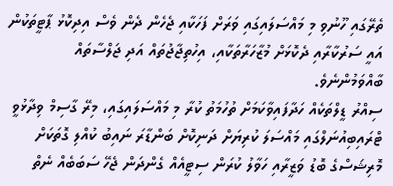ތެރޭގައި ހޫނުވި މި މައްސަލައިގައި ވަރަށް ފަހަކާއި ޖެހެން ދެން ވެސް އިދިކޮޅު ޕާޓީތަކުން އައީ ސަރުކާރާއި ދެކޮޅަށް މުޒާހަރާތަކާއި، އިހުތިޖާޖުތައް އަދި ޖަލްސާތައް ބާއްވަމުންނެވެ.
ސިއްރު ޑީލްތަކެއް ހަދާފައިވާކަމަށް ތުހުމަތު ކުރާ މި މައްސަލައިގައި، މިރޭ ގާސިމް ވިދާޅުވީ ޓްރައިބިއުނަލްގައި މައްސަލަ ކުރިޔަށް ދަނިކޮށް ބަންޑާރަ ނައިބު ކުއްލި ގޮތަކަށް މޮރިޝަސްގެ ބޮޑު ވަޒީރާއި ހަވާލު ކުރަން ސިޓީއެއް ގެންދަން ޖެހޭ ސަބަބެއް ނެތް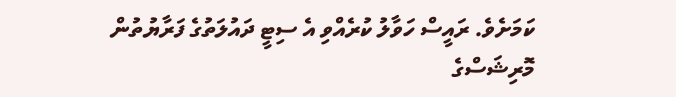ކަމަށެވެ. ރައީސް ހަވާލު ކުރެއްވި އެ ސިޓީ ދައުލަތުގެ ފަރާޔުތުން މޮރިޝަސްގެ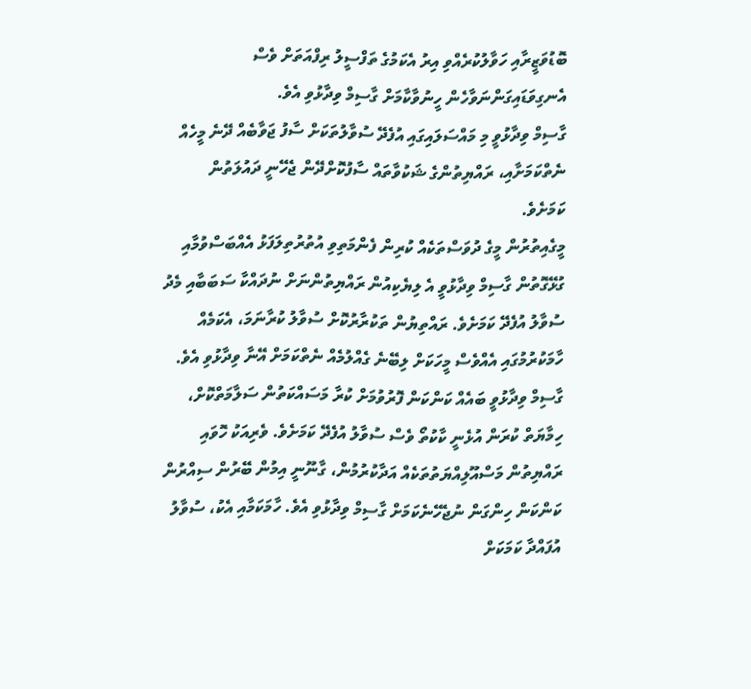ބޮޑުވަޒީރާއި ހަވާލުކުރެއްވި އިރު އެކަމުގެ ތަފްސީލު ރިފްއަތަށް ވެސް އެނގިވަޑައިގަންނަވާހެން ހީނުވާކާމަށް ގާސިމް ވިދާޅުވި އެވެ.
ގާސިމް ވިދާޅުވީ މި މައްސަލައިގައި އުފެދޭ ސުވާލުތަކަށް ސާފު ޖަވާބެއް ދޭނެ މީހެއް ނެތްކަމަށާއި، ރައްޔިތުންގެ ޝަކުވާތައް ސާފުކޮށްދޭން ޖެހޭނީ ދައުލަތުން ކަމަށެވެ.
މީގެއިތުރުން މީގެ ދުވަސްތަކެއް ކުރިން ފެންމަތިވި އުތުރުތިލަފަޅު އެއްބަސްވުމާއި ގުޅޭގޮތުން ގާސިމް ވިދާޅުވީ އެ ލިޔެކިއުން ރައްޔިތުންނަށް ނުދައްކާ ސަބަބާއި މެދު ސުވާލު އުފެދޭ ކަމަށެވެ. ރައްތިޔުން ތަކުރާރުކޮށް ސުވާލު ކުރާނަމަ، އެކަމެއް ހާމަކުރުމުގައި އެއްވެސް މީހަކަށް ލިބޭނެ ގެއްލުމެއް ނެތްކަމަށް އޭނާ ވިދާޅުވި އެވެ.
ގާސިމް ވިދާޅުވީ ބައެއް ކަންކަން ފޮރުވުމަށް ކުރާ މަސައްކަތުން ސަލާމަތްކޮށް، ހިމާޔަތް ކުރަން އުޅެނީ ކާކުތޯ ވެސް ސުވާލު އުފެދޭ ކަމަށެވެ. ވެރިއަކު ހޮވައި ރައްޔިތުން މަސްއޫލިއްޔަތުތަކެއް އަދާކުރުމުން، ގާނޫނީ އިމުން ބޭރުން ސިއްރުން ކަންކަން ހިންގަން ނުޖެހޭނެކަމަށް ގާސިމް ވިދާޅުވި އެވެ. ހާމަކަމާއި އެކު، ސުވާލު އުފައްދާ ކަމަކަށް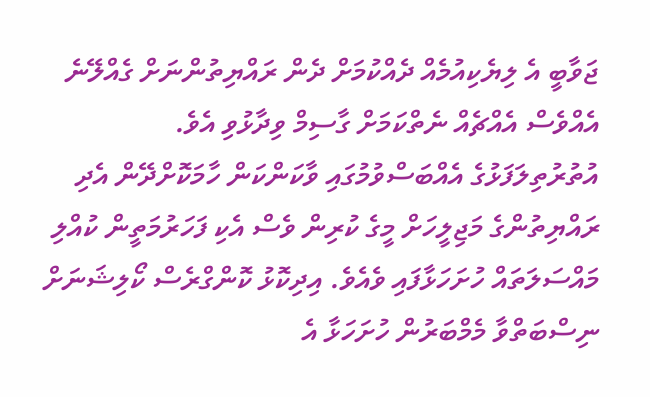ޖަވާބީ އެ ލިޔެކިއުމެއް ދެއްކުމަށް ދެން ރައްޔިތުންނަށް ގެއްލޭނެ އެއްވެސް އެއްޗެއް ނެތްކަމަށް ގާސިމް ވިދާޅުވި އެވެ.
އުތުރުތިލަފަޅުގެ އެއްބަސްވުމުގައި ވާކަންކަން ހާމަކޮށްދޭން އެދި ރައްޔިތުންގެ މަޖިލީހަށް މީގެ ކުރިން ވެސް އެކި ފަހަރުމަތީން ކުއްލި މައްސަލަތައް ހުށަހަޅާފައި ވެއެވެ. އިދިކޮޅު ކޮންގްރެސް ކޯލިޝަނަށް ނިސްބަތްވާ މެމްބަރުން ހުށަހަޅާ އެ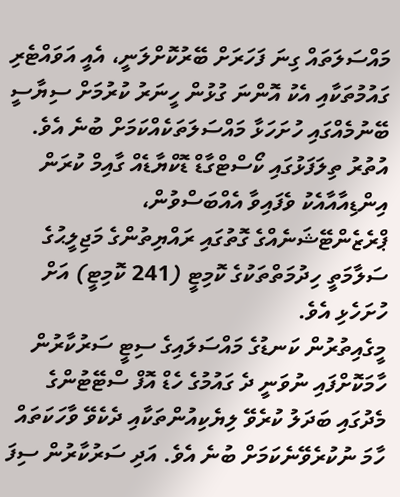މައްސަލަތައް ގިނަ ފަހަރަށް ބޭރުކޮށްލަނީ، އެއީ އަވައްޓެރި ގައުމުތަކާއި އެކު އޮންނަ ގުޅުން ހީނަރު ކުރުމަށް ސިޔާސީ ބޭނުމެއްގައި ހުށަހަޅާ މައްސަލަތަކެއްކަމަށް ބުނެ އެވެ.
އުތުރު ތިލަފަޅުގައި ކޯސްޓްގާޑް ޑޮކްޔާޑެއް ގާއިމް ކުރަން އިންޑިއާއާއެކު ވެފައިވާ އެއްބަސްވުން، ޕްރެޒެންޓޭޝަނެއްގެ ގޮތުގައި ރައްޔިތުންގެ މަޖިލީޙުގެ ސަލާމަތީ ހިދުމަތްތަކުގެ ކޮމިޓީ (241 ކޮމިޓީ) އަށް ހުށަހެޅި އެވެ.
މީގެއިތުރުން ކަނޑުގެ މައްސަލައިގެ ސިޓީ ސަރުކާރުން ހާމަކޮށްފައި ނުވަނީ ދެ ގައުމުގެ ހެޑް އޮފް ސްޓޭޓުންގެ މެދުގައި ބަދަލު ކުރެވޭ ލިޔެކިއުންތަކާއި ދެކެވޭ ވާހަކަތައް ހާމަ ނުކުރެވޭނެކަމަށް ބުނެ އެވެ. އަދި ސަރުކާރުން ސިފަ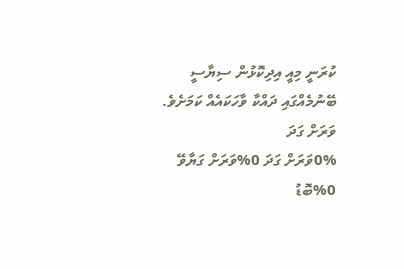ކުރަނީ މިއީ އިދިކޮޅުން ސިޔާސީ ބޭނުމެއްގައި ދައްކާ ވާހަކައެއް ކަމަށެވެ.
ވަރަށް ގަދަ
0%ވަރަށް ގަދަ 0%ވަރަށް ގަޔާވޭ 0%ބޮޑު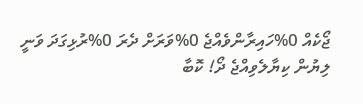ޖޯކެއް 0%ހައިރާންވެއްޖެ 0%ވަރަށް ދެރަ 0%ރުޅިގަދަ ވަނީ
ލިޔުން ކިޔާލެވިއްޖެ ދޯ! ކޮބާ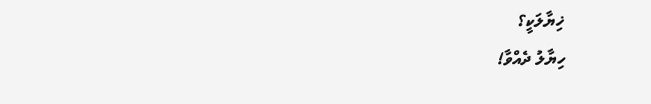ޚިޔާލަކީ؟
ހިޔާލު ދެއްވާ!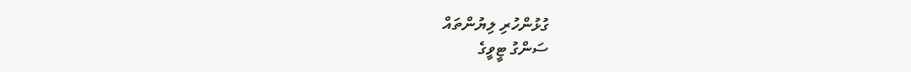ގުޅުންހުރި ލިޔުންތައް
ސަންގު ޓީވީގެ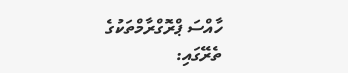ހާއްސަ ޕްރޮގްރާމްތަކުގެ ތެރޭގައި: